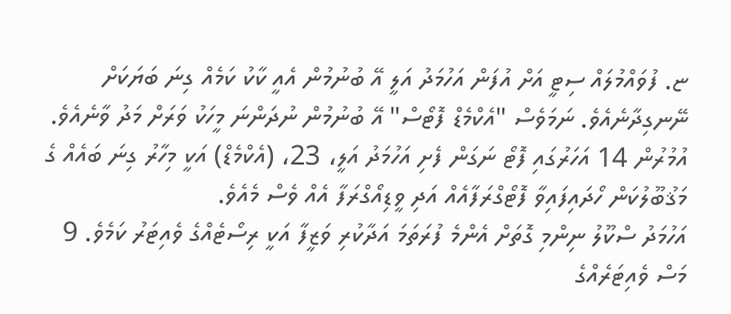ޏ. ފުވައްމުލައް ސިޓީ އަށް އުފަން އަހުމަދު އަލީ އޭ ބުނުމުން އެއީ ކާކު ކަމެއް ގިނަ ބަޔަކަށް ނޭނގިދާނެއެވެ. ނަމަވެސް "އެކްމެޑް ފޮޓޯސް" އޭ ބުނުމުން ނުދަންނަ މީހަކު ވަރަށް މަދު ވާނެއެވެ. އުމުރުން 14 އަހަރުގައި ފޮޓޯ ނަގަން ފެށި އަހުމަދު އަލީ، 23، (އެކްމެޑް) އަކީ މިހާރު ގިނަ ބައެއް ގެ މަޤުބޫލުކަން ހޯދައިފައިވާ ފޮޓޯގްރަފާއެއް އަދި ވީޑިއޯގްރަފާ އެއް ވެސް މެއެވެ.
އަހުމަދު ސްކޫލު ނިންމި ގޮތަށް އެންމެ ފުރަތަމަ އަދާކުރި ވަޒީފާ އަކީ ރިސޯޓެއްގެ ވެއިޓަރު ކަމެވެ. 9 މަސް ވެއިޓަރެއްގެ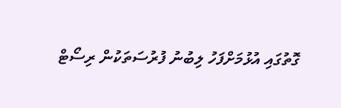ގޮތުގައި އުޅުމަށްފަހު ލިބުނު ފުރުސަތަކުން ރިސޯޓް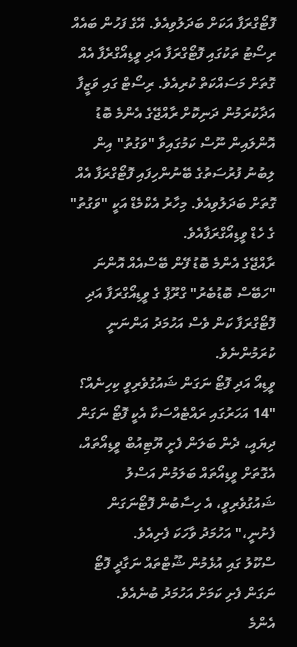ފޮޓޯގްރަފާ އަކަށް ބަދަލުވިއެވެ. އޭގެ ފަހުން ބައެއް ރިސޯޓު ތަކުގައި ފޮޓޯގްރަފާ އަދި ވީޑިއޯގްރެފާ އެއް ގޮތަށް މަސައްކަތް ކުރިއެވެ. ރިސޯޓް ގައި ވަޒީފާ އަދާކުރަމުން ދަނިކޮށް ރާއްޖޭގެ އެންމެ ބޮޑު އޮންލައިން ނޫސް ކަމުގައިވާ "ވަގުތު" އިން ލިބުނު ފުރުސަތުގެ ބޭނުންހިފައި ފޮޓޯގްރަފާ އެއް ގޮތަށް ބަދަލުވިއެވެ. މިހާރު އެކްމެޑް އަކީ "ވަގުތު" ގެ ހެޑް ވީޑިއޯގްރަފާއެވެ.
ރާއްޖޭގެ އެންމެ ބޮޑު ފޭން ބޭސްއެއް އޮންނަ "ހަބޭސް ބޮޑުބެރު" ގްރޫޕް ގެ ވީޑިއޯގްރަފާ އަދި ފޮޓޯގްރަފާ ކަން ވެސް އަހުމަދު އަންނަނީ ކުރަމުންނެވެ.
ވީޑިއޯ އަދި ފޮޓޯ ނަގަން ޝައުގުވެރިވީ ކިހިނެއް؟
"14 އަހަރުގައި ރައްޓެއްސަކާ އެކީ ފޮޓޯ ނަގަން ދިޔައީ، ދެން ބަލަން ފެށީ ޔޫޓިއުބް ވީޑިއޯތައް، އެގޮތަށް ވީޑިއޯތައް ބަލަމުން އަސްލު ޝައުގުވެރިވީ، އެ ހިސާބުން ފޮޓޯނަގަން ފެށުނީ،" އަހުމަދު ވާހަކަ ފެށިއެވެ.
ސްކޫލު ގައި އުޅެމުން ޝޫޓްތައް ނަގާދީ ފޮޓޯ ނަގަން ފެށި ކަމަށް އަހުމަދު ބުނެއެވެ.
އެންމެ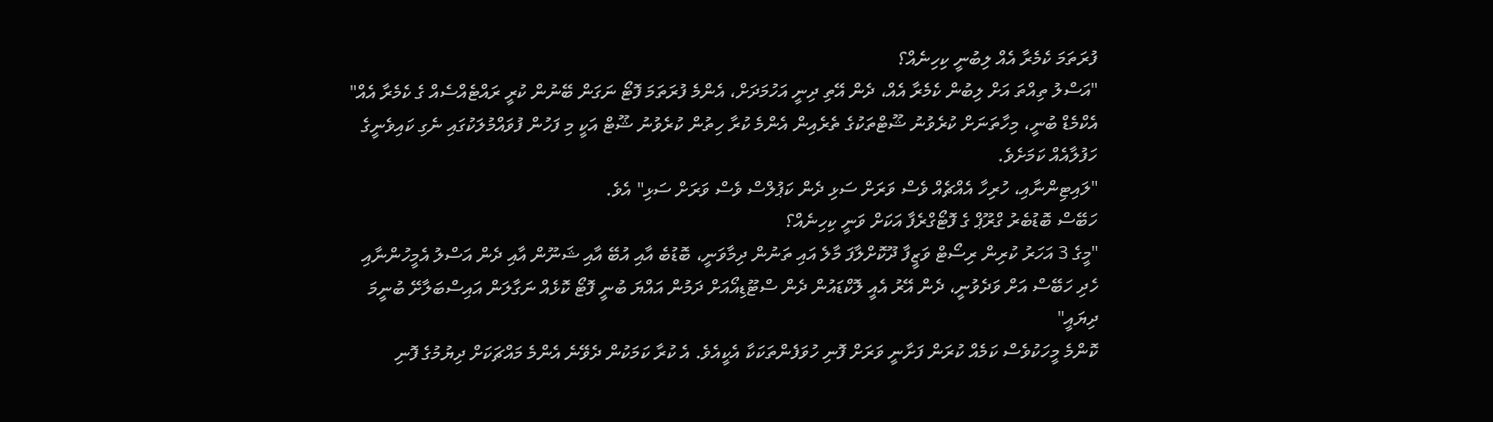ފުރަތަމަ ކެމެރާ އެއް ލިބުނީ ކިހިނެއް؟
"އަސްލު ތިއްތަ އަށް ލިބުން ކެމެރާ އެއް، ދެން އޭތި ދިނީ އަހުމަދަށް، އެންމެ ފުރަތަމަ ފޮޓޯ ނަގަން ބޭނުން ކުރީ ރައްޓެއްސެއް ގެ ކެމެރާ އެއް"
އެކްމެޑް ބުނީ، މިހާތަނަށް ކުރެވުނު ޝޫޓްތަކުގެ ތެރެއިން އެންމެ ކުރާ ހިތުން ކުރެވުނު ޝޫޓް އަކީ މި ފަހުން ފުވައްމުލަކުގައި ނެގި ކައިވެނީގެ ހަފުލާއެއް ކަމަށެވެ.
"ލައިޓިންނާއި، ހުރިހާ އެއްޗެއް ވެސް ވަރަށް ސަޅި ދެން ކަޕުލްސް ވެސް ވަރަށް ސަޅި" އެވެ.
ހަބޭސް ބޮޑުބެރު ގްރޫޕް ގެ ފޮޓޯގްރެފާ އަކަށް ވަނީ ކިހިނެއް؟
"މީގެ 3 އަހަރު ކުރިން ރިސޯޓް ވަޒީފާ ދޫކޮށްލާފަ މާލެ އައި ތަނުން ދިމާވަނީ، ބޮޑުބެ އާއި އުބޭ އާއި ޝަނޫން އާއި ދެން އަސްލު އެމީހުންނާއި ހެދި ހަބޭސް އަށް ވަދެވުނީ، ދެން އޭރު އެއީ ލޮކްޑައުން ދެން ސްޓޫޑިއޯއަށް ދަމުން އައްޔަ ބުނީ ފޮޓޯ ކޮޅެއް ނަގާލަން އައިސްބަލާށޭ ބުނީމަ ދިޔައީ"
ކޮންމެ މީހަކުވެސް ކަމެއް ކުރަން ފަށާނީ ވަރަށް ފޮނި ހުވަފެންތަކަކާ އެކީއެވެ. އެ ކުރާ ކަމަކުން ދެވޭނެ އެންމެ މައްޗަކަށް ދިޔުމުގެ ފޮނި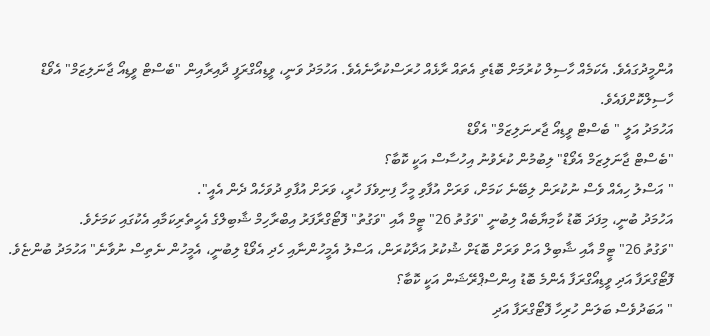އުންމީދުގައެވެ. އެކަމެއް ހާސިލް ކުރުމަށް ބޮޑެތި އެތައް ރާޅެއް ހުރަސްކުރާނެއެވެ. އަހުމަދު ވަނީ، ވީޑިއޯގްރަފީ ދާއިރާއިން "ބެސްޓް ވީޑިއޯ ޖާނަލިޒަމް" އެވޯޑް ހާސިލްކޮށްފައެވެ.
އަހުމަދު އަލީ " ބެސްޓް ވީޑިއޯ ޖާރނަލިޒަމް" އެވޯޑް
"ބެސްޓް ޖާނަލިޒަމް އެވޯޑް" ލިބުމުން ކުރެވުނު އިހުސާސް އަކީ ކޮބާ؟
" އަސްލު ހިއެއް ވެސް ނުކުރަން ލިބޭނެ ކަމަށް، ވަރަށް އުފާވި މީހާ ފިނިވެފަ ހުރީ، ވަރަށް އުފާވި ދުވަހެއް ދެން އެއީ".
އަހުމަދު ބުނީ، މިފަދަ ބޮޑު ކާމިޔާބެއް ލިބުނީ "ވަގުތު 26" ޓީމް އާއި "ވަގުތު" ފޮޓޯގްރާފަރު އިބްރާހިމް ޝާބިލްގެ އެހީތެރިކަމާއި އެކުގައި ކަމަށެވެ.
"ވަގުތު 26" ޓީމް އާއި ޝާބިލް އަށް ވަރަށް ބޮޑަށް ޝުކުރު އަދާކުރަން، އަސްލު އެމީހުންނާއި ހެދި އެވޯޑް ލިބުނީ، އެމީހުން ނެތިސް ނުވާނެ" އަހުމަދު ބުންޏެވެ.
ފޮޓޯގްރަފާ އަދި ވީޑިއޯގްރަފާ އެންމެ ބޮޑު އިންސްޕްރޭޝަން އަކީ ކޮބާ؟
" އަބަދުވެސް ބަލަން ހުރިހާ ފޮޓޯގްރަފާ އަދި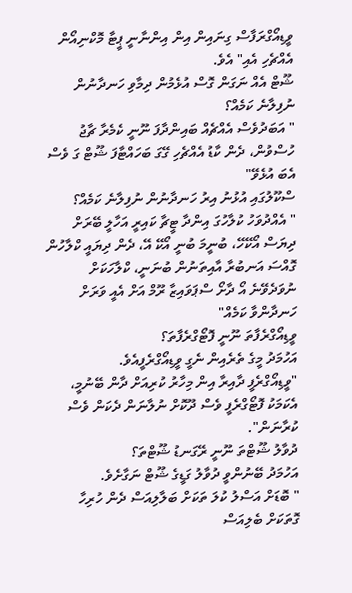ވީޑިއޯގްރަފާސް ގިނައިން އިން އިންނާނީ ޕީޓާ މޮކްނިއޯން އެއްޗެހި އެއި" އެވެ.
ޝޫޓް އެއް ނަގަން ގޮސް އުޅެމުން ދިމާވި ހަނދާނުން ނުފިލާނެ ކަމެއް؟
" އަބަދުވެސް އެއްޗެއް ބައިންދާފަ ނޫނީ ކެމެރާ ޗާޖު ހުސްވުން، ދެން ކާޑު އެއްޗެހި ގޭގަ ބަހައްޓާފަ ޝޫޓް ގަ ވެސް އެބަ އުޅެވޭ"
ސްކޫލުގައި އުޅުނު އިރު ހަނދާނުން ނުފިލާނެ ކަމެއް؟
" އެއްދުވަހު ކުލާހުގަ އިންދާ ޓީޗާ ކައިރީ އަހާލީ ބޭރަށް ދިޔަސް އޯކޭހޭ، ބުނީމަ ބުނީ އޯކޭ އޭ، ދެން ދިޔައީ ކްލާހުން ގޮއްސަ އަނބުރާ އާއިތަނުން ބުނަނީ، ކްލާހަކަށް ނުވަދެވޭނެ އޯ ދާށޯ ސްޕަވައިޒާ ރޫމް އަށް އެއީ ވަރަށް ހަނދާންވާ ކަމެއް"
ވީޑިއޯގްރެފާތަ ނޫނީ ފޮޓޯގްރެފާތަ؟
އަހުމަދު މީގެ ތެރެއިން ނެގީ ވީޑިއޯގްރެފީއެވެ.
"ވީޑިއޯގްރެފީ ދާއިރާ އިން މިހާރު ކުރިއަށް ދާން ބޭނުމީ، އެކަމަކު ފޮޓޯގްރެފީ ވެސް ދޫކޮށް ނުލާނަން ދެކަން ވެސް ކުރާނަން".
ދުވާލު ޝޫޓްތަ ނޫނީ ރޭގަނޑު ޝޫޓްތަ؟
އަހުމަދު ބޭނުންވީ ދުވާލު ގަޑީގެ ޝޫޓް ނަގާށެވެ.
" ބޮޑަށް އަސްލު ކުލަ ތަކަށް ބަލާލިއަސް ދެން ހުރިހާ ގޮތަކަށް ބެލިއަސް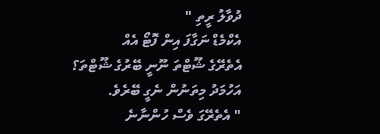ދުވާލު ރީތި "
އެކްމެޑް ނަގާފަ އިން ފޮޓޯ އެއް
އެތެރޭގެ ޝޫޓްތަ ނޫނީ ބޭރުގެ ޝޫޓްތަ؟
އަހުމަދު މިތަނުން ނެގީ ބޭރެވެ.
" އެތެރޭގަ ވެސް ހުންނާނެ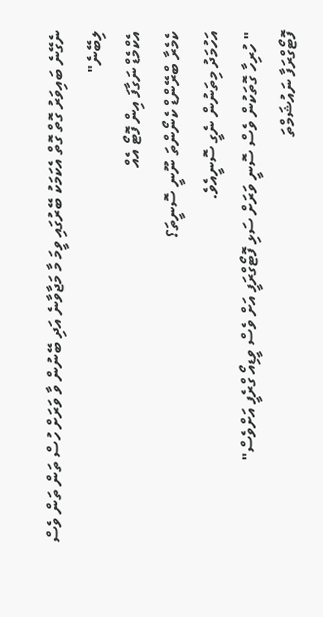ނެގޭނެ ބައިވަރު ގޮތް ގޮތް އެކަމަކު ބޭރުގައި ވީމަ މާ މަޖާވާނެ އަދި ބޭނުން ވާ ވަރަށް ހުސް ތަން ތަން ވެސް ލިބޭނެ"
އެކްމެޑް ނަގާފަ އިން ފޮޓޯ އެއް
ކެމެރާ ބްރޭންޑް ކެނޯންތަ ނޫނީ ސޮނީތަ؟
އަހުމަދު މިތަނުން ނެގީ ސޮނީއެވެ.
" ހުރިހާ ގޮތަކުން ވެސް ސޮނީ ވަރަށް ސަޅި ފޮޓޯގްރަފީ އަށް ވެސް ވީޑިއޯ ގްރެފީ އަށްވެސް"
ފޮޓޯގްރަފާ ނައުޝަމްތަ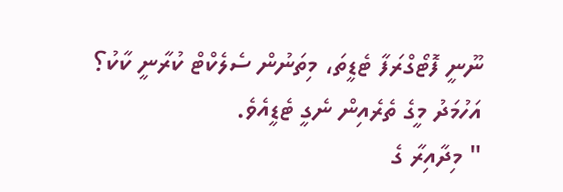ނޫނީ ފޮޓޯގްރަފާ ޓެޑީތަ، މިތަނުން ސެލެކްޓް ކުރާނީ ކާކު؟
އަހުމަދު މީގެ ތެރެއިން ނެގީ ޓެޑީއެވެ.
" މިދާއިރާ ގެ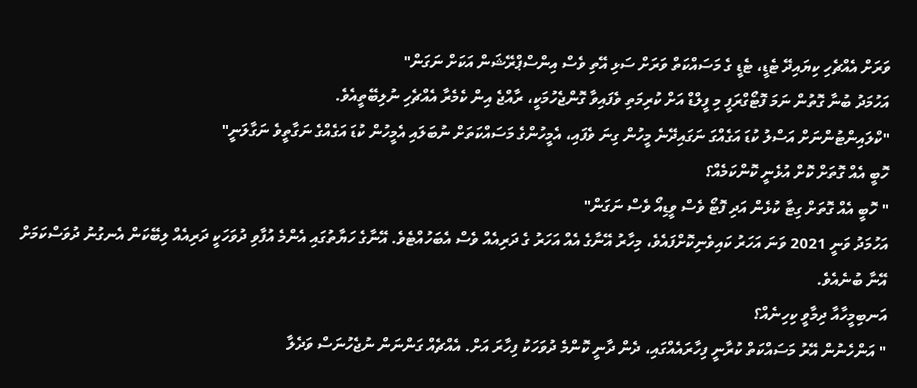ވަރަށް އެއްޗެހި ކިޔައިދޭ ޓެޑީ، ޓެޑީ ގެ މަސައްކަތް ވަރަށް ސަޅި އޭތި ވެސް އިންސްޕްރޭޝަން އަކަށް ނަގަން"
އަހުމަދު ބުނާ ގޮތުން ނަމަ ފޮޓޯގްރަފީ މި ފީލްޑް އަށް ކުރިމަތި ވެފައިވާ ގޮންޖެހުމަކީ، ރާއްޖެ އިން ކެމެރާ އެއްޗެހި ނުލިބޭތީއެވެ.
"ކްލައިންޓުންނަށް އަސްލު ކުޑަ އަގެއްގަ ނަގައިދޭނެ މީހުން ގިނަ ވެފައި، އެމީހުންގެ މަސައްކަތަށް ނުބަލައި އެމީހުން ކުޑަ އަގެއްގެ ނަގާތީވެ ނަގާލަނީ"
ހޮބީ އެއް ގޮތަށް ކޮށް އުޅެނީ ކޮންކަމެއް؟
" ހޮބީ އެއް ގޮތަށް ގިޓާ ކުޅެން އަދި ފޮޓޯ ވެސް ވީޑިއޯ ވެސް ނަގަން"
އަހުމަދު ވަނީ 2021 ވަނަ އަހަރު ކައިވެނިކޮށްފައެވެ، މިހާރު އޭނާގެ އެއް އަހަރު ގެ ދަރިއެއް ވެސް އެބަހުއްޓެވެ. އޭނާގެ ހަޔާތުގައި އެންމެ އުފާވި ދުވަހަކީ ދަރިއެއް ލިބޭކަން އެނގުނު ދުވަސްކަމަށް އޭނާ ބުނެއެވެ.
އަނބިމީހާއާ ދިމާވީ ކިހިނެއް؟
" އަންހެނުން އޭރު މަސައްކަތް ކުރާނީ ފިހާރައެއްގައި، ދެން ދާނީ ކޮންމެ ދުވަހަކު ފިހާރަ އަށް. އެއްޗެއް ގަންނަން ނުޖެހުނަސް ވަދެލާ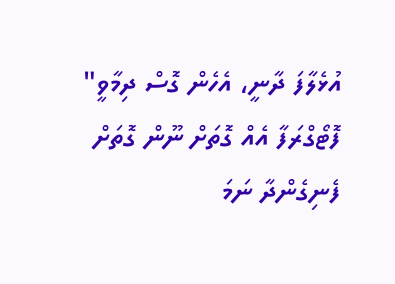އުޅެލާފަ ދާނީ، އެހެން ގޮސް ދިމާވީ"
ފޮޓޯގްރަފާ އެއް ގޮތަށް ނޫން ގޮތަށް ފެނިގެންދާ ނަމަ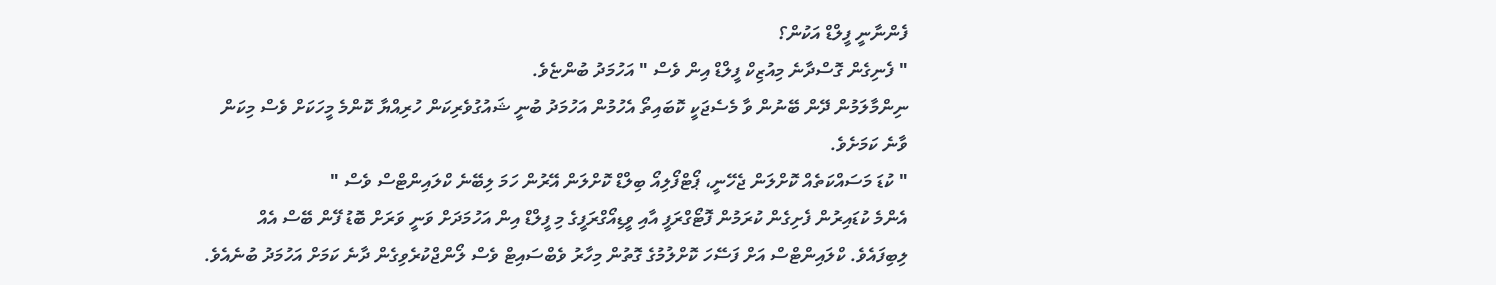ފެންނާނީ ފީލްޑް އަކުން؟
" ފެނިގެން ގޮސްދާނެ މިއުޒިކް ފީލްޑް އިން ވެސް " އަހުމަދު ބުންޏެވެ.
ނިންމާލަމުން ދޭން ބޭނުން ވާ މެސެޖަކީ ކޮބައިތޯ އެހުމުން އަހުމަދު ބުނީ ޝައުގުވެރިކަން ހުރިއްޔާ ކޮންމެ މީހަކަށް ވެސް މިކަން ވާނެ ކަމަށެވެ.
" ކުޑަ މަސައްކަތެއް ކޮށްލަން ޖެހޭނީ، ޕޯޓްފޯލިއޯ ބިލްޑް ކޮށްލަން އޭރުން ހަމަ ލިބޭނެ ކްލައިންޓްސް ވެސް "
އެންމެ ކުޑައިރުން ފެށިގެން ކުރަމުން ފޮޓޯގްރަފީ އާއި ވީޑިއޯގްރަފީގެ މި ފީލްޑް އިން އަހުމަދަށް ވަނީ ވަރަށް ބޮޑު ފޭން ބޭސް އެއް ލިބިފައެވެ. ކްލައިންޓްސް އަށް ފަސޭހަ ކޮށްލުމުގެ ގޮތުން މިހާރު ވެބްސައިޓް ވެސް ލޯންޖްކުރެވިގެން ދާނެ ކަމަށް އަހުމަދު ބުނެއެވެ.